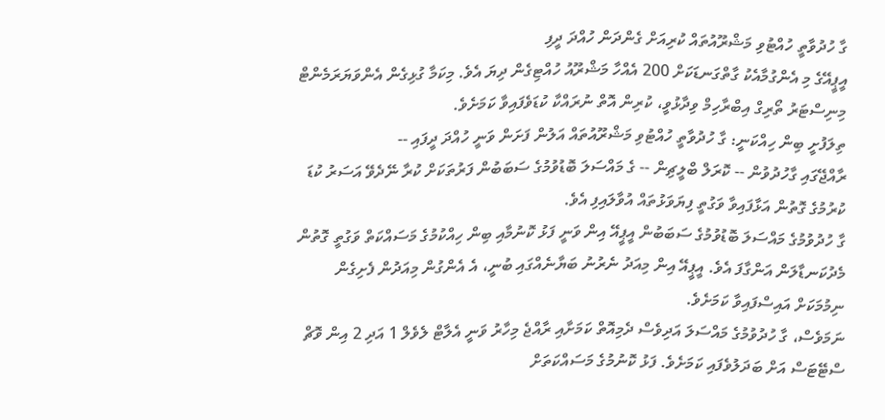ގާ ހުދުވާތީ ހުއްޓުވި މަޝްރޫއުތައް ކުރިއަށް ގެންދަން ހުއްދަ ދީފި
އީޕީއޭގެ މި އެންގުމާއެކު ގާތްގަނޑަކަށް 200 އެއްހާ މަޝްރޫއު ހުއްޓިގެން ދިޔަ އެވެ. މިކަމާ ގުޅިގެން އެންވަޔަރަމެންޓް މިނިސްޓަރު ތޯރިގް އިބްރާހިމް ވިދާޅުވީ، ކުރިން އޮތް ނުރައްކާ ކުޑަވެފައިވާ ކަމަށެވެ.
ތިލަފުށީ ބިން ހިއްކަނީ: ގާ ހުދުވާތީ ހުއްޓުވި މަޝްރޫއުތައް އަލުން ފަށަން ވަނީ ހުއްދަ ދީފައި --
ރާއްޖޭގައި ގާހުދުވުން -- ކޮރަލް ބްލީޗިން -- ގެ މައްސަލަ ބޮޑުވުމުގެ ސަބަބުން ފަރުތަކަށް ކުރާ ނޭދެވޭ އަސަރު ކުޑަ ކުރުމުގެ ގޮތުން އަޅާފައިވާ ވަގުތީ ފިޔަވަޅުތައް އުވާލައިފި އެވެ.
ގާ ހުދުވުމުގެ މައްސަލަ ބޮޑުވުމުގެ ސަބަބުން އީޕީއޭ އިން ވަނީ ފަޅު ކޮނުމާއި ބިން ހިއްކުމުގެ މަސައްކަތް ވަގުތީ ގޮތުން މެދުކަނޑާލަން އަންގާފަ އެވެ. އީޕީއޭ އިން މިއަދު ނެރުނު ބަޔާނެއްގައި ބުނީ، އެ އެންގުން މިއަދުން ފެށިގެން ނިމުމަކަށް އައިސްފައިވާ ކަމަށެވެ.
ނަމަވެސް، ގާ ހުދުވުމުގެ މައްސަލަ އަދިވެސް ދެމިއޮތް ކަމަށާއި ރާއްޖެ މިހާރު ވަނީ އެލާޓް ލެވެލް 1 އަދި 2 އިން ވޮޗް ސްޓޭޓަސް އަށް ބަދަލުވެފައި ކަމަށެވެ. ފަޅު ކޮނުމުގެ މަސައްކަތަށް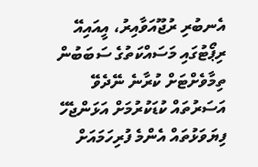އެނބުރި ރުޖޫއަވާއިރު، އީއައިއޭ ރިޕޯޓުގައި މަސައްކަތުގެ ސަބަބުން ތިމާވެށްޓަށް ކުރާނެ ނޭދެވޭ އަސަރުތައް ކުޑަކުރުމަށް އަޅަންޖެހޭ ފިޔަވަޅުތައް އެންމެ ފުރިހަމައަށް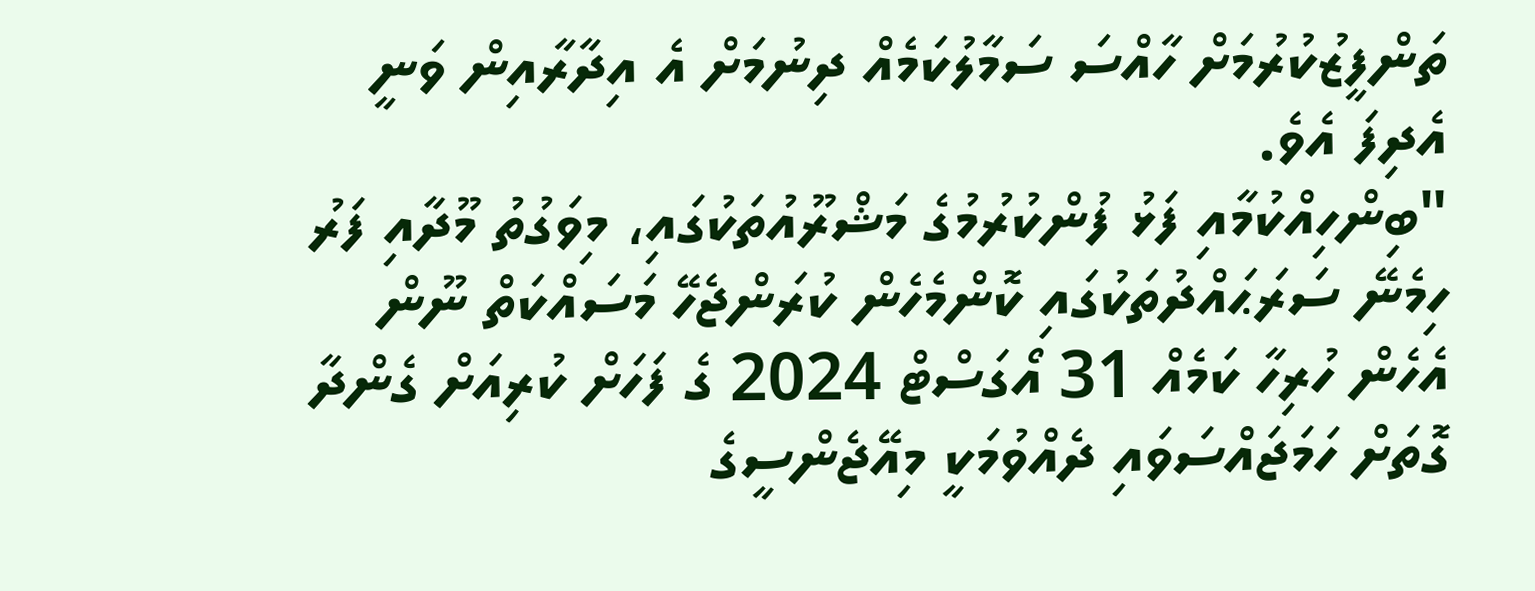ތަންފީޒުކުރުމަށް ހާއްސަ ސަމާލުކަމެއް ދިނުމަށް އެ އިދާރާއިން ވަނީ އެދިފަ އެވެ.
"ބިންހިއްކުމާއި ފަޅު ފުންކުރުމުގެ މަޝްރޫއުތަކުގައި، މިވަގުތު މޫދާއި ފަރު ހިމެނޭ ސަރަޙައްދުތަކުގައި ކޮންމެހެން ކުރަންޖެހޭ މަސައްކަތް ނޫން އެހެން ހުރިހާ ކަމެއް 31 އޯގަސްޓް 2024 ގެ ފަހަށް ކުރިއަށް ގެންދާ ގޮތަށް ހަމަޖައްސަވައި ދެއްވުމަކީ މިއޭޖެންސީގެ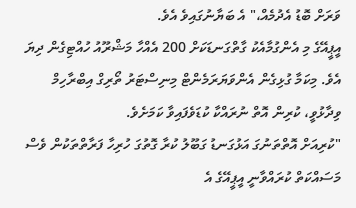ވަރަށް ބޮޑު އެދުމެއް،" އެ ބަޔާނުގައިވެ އެވެ.
އީޕީއޭގެ މި އެންގުމާއެކު ގާތްގަނޑަކަށް 200 އެއްހާ މަޝްރޫއު ހުއްޓިގެން ދިޔަ އެވެ. މިކަމާ ގުޅިގެން އެންވަޔަރަމެންޓް މިނިސްޓަރު ތޯރިގް އިބްރާހިމް ވިދާޅުވީ، ކުރިން އޮތް ނުރައްކާ ކުޑަވެފައިވާ ކަމަށެވެ.
"ކުރިއަށް އޮތްތަނުގަ އަޅުގަނޑު ގަބޫލު ކުރާ ގޮތުގަ ހުރިހާ ފަރާތްތަކުން ވެސް މަސައްކަތް ކުރައްވާނީ އީޕީއޭގެ އެ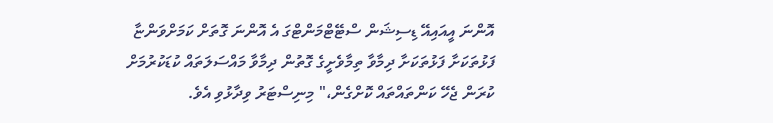އޮންނަ އީއައިއޭ ޑިސިޝަން ސްޓޭޓްމަންޓްގަ އެ އޮންނަ ގޮތަށް ކަމަށްވަންޏާ ފަޅުތަކަށާ ފަޅުތަކަށާ ދިމާވާ ތިމާވެށީގެ ގޮތުން ދިމާވާ މައްސަލަތައް ކުޑަކުރުމަށް ކުރަން ޖެހޭ ކަންތައްތައް ކޮށްގެން،" މިނިސްޓަރު ވިދާޅުވި އެވެ.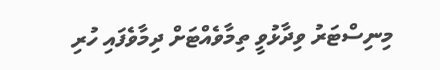މިނިސްޓަރު ވިދާޅުވީ ތިމާވެއްޓަށް ދިމާވެފައި ހުރި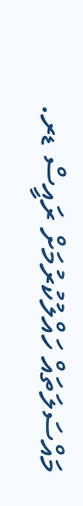މައްސަލަތައް ހައްލުކުރުމަށް ރައީސް ޑރ.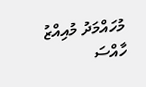މުހައްމަދު މުއިއްޒު ހާއްސަ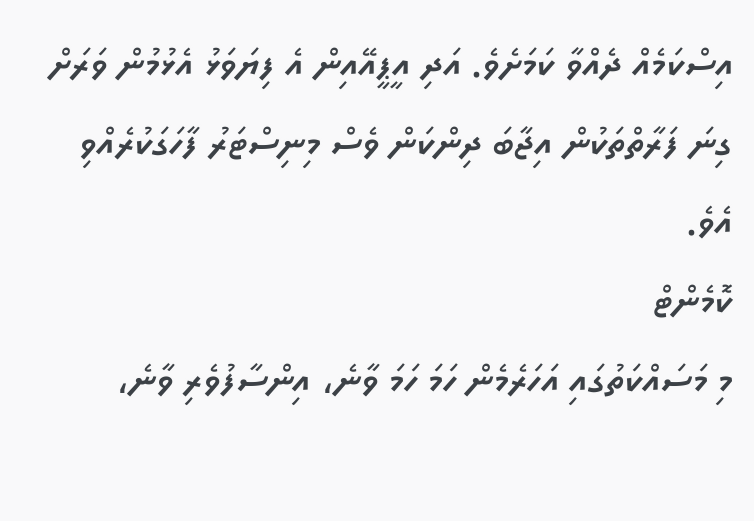އިސްކަމެއް ދެއްވާ ކަމަށެވެ. އަދި އީޕީއޭއިން އެ ފިޔަވަޅު އެޅުމުން ވަރަށް ގިނަ ފަރާތްތަކުން އިޖާބަ ދިންކަން ވެސް މިނިސްޓަރު ފާހަގަކުރެއްވި އެވެ.
ކޮމެންޓް
މި މަސައްކަތުގައި އަހަރެމެން ހަމަ ހަމަ ވާނެ، އިންސާފުވެރި ވާނެ،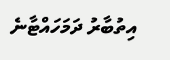އިތުބާރު ދަމަހައްޓާނެ